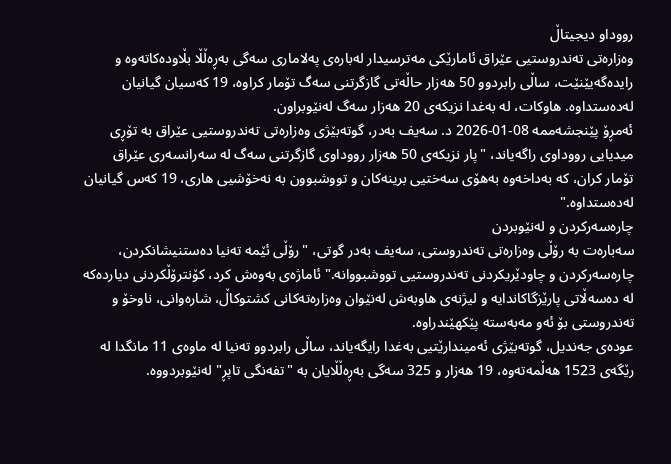رووداو دیجیتاڵ
وەزارەتی تەندروستیی عێراق ئامارێکی مەترسیدار لەبارەی پەلاماری سەگی بەڕەڵڵا بڵاودەکاتەوە و رایدەگەیێنێت، ساڵی رابردوو 50 هەزار حاڵەتی گازگرتنی سەگ تۆمار کراوە، 19 کەسیان گیانیان لەدەستداوە. هاوکات، لە بەغدا نزیکەی 20 هەزار سەگ لەنێوبراون.
ئەمڕۆ پێنجشەممە 08-01-2026 د. سەیف بەدر، گوتەبێژی وەزارەتی تەندروستیی عێراق بە تۆڕی میدیایی رووداوی راگەیاند، "پار نزیکەی 50 هەزار رووداوی گازگرتنی سەگ لە سەرانسەری عێراق تۆمار کران، کە بەداخەوە بەهۆی سەختیی برینەکان و تووشبوون بە نەخۆشیی هاری، 19 کەس گیانیان لەدەستداوە."
چارەسەرکردن و لەنێوبردن
سەبارەت بە رۆڵی وەزارەتی تەندروستی، سەیف بەدر گوتی، "رۆڵی ئێمە تەنیا دەستنیشانکردن، چارەسەرکردن و چاودێریکردنی تەندروستیی تووشبووانە." ئاماژەی بەوەش کرد، کۆنترۆڵکردنی دیاردەکە لە دەسەڵاتی پارێزگاکاندایە و لیژنەی هاوبەش لەنێوان وەزارەتەکانی کشتوکاڵ، شارەوانی، ناوخۆ و تەندروستی بۆ ئەو مەبەستە پێکهێندراوە.
عودەی جەندیل، گوتەبێژی ئەمیندارێتیی بەغدا رایگەیاند، ساڵی رابردوو تەنیا لە ماوەی 11 مانگدا لە رێگەی 1523 هەڵمەتەوە، 19 هەزار و 325 سەگی بەڕەڵڵایان بە "تفەنگی تاپڕ" لەنێوبردووە.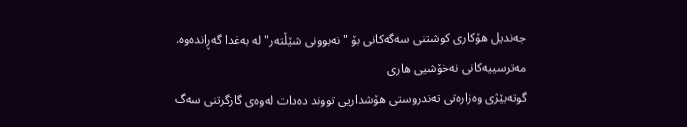جەندیل هۆکاری کوشتنی سەگەکانی بۆ "نەبوونی شێڵتەر" لە بەغدا گەڕاندەوە.
مەترسییەکانی نەخۆشیی هاری
گوتەبێژی وەزارەتی تەندروستی هۆشداریی تووند دەدات لەوەی گازگرتنی سەگ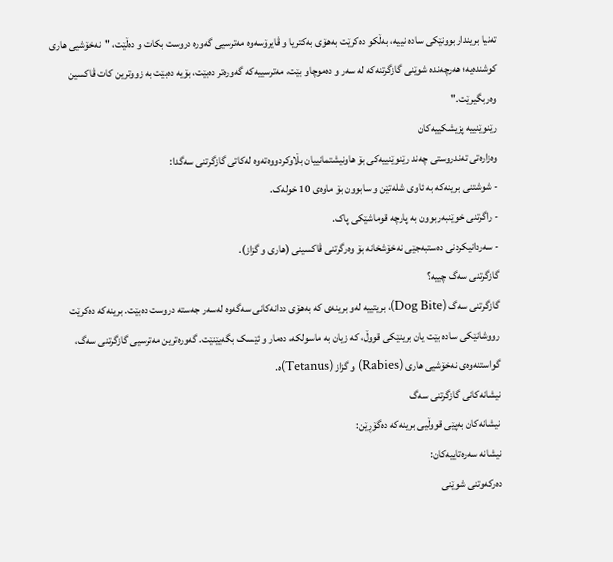تەنیا برینداربوونێکی سادە نییە، بەڵکو دەکرێت بەهۆی بەکتریا و ڤایرۆسەوە مەترسیی گەورە دروست بکات و دەڵێت، "نەخۆشیی هاری کوشندەیە؛ هەرچەندە شوێنی گازگرتنەکە لە سەر و دەموچاو بێت، مەترسییەکە گەورەتر دەبێت، بۆیە دەبێت بە زووترین کات ڤاکسین وەربگیرێت."
رێنوێنییە پزیشکییەکان
وەزارەتی تەندروستی چەند رێنوێنییەکی بۆ هاونیشتمانییان بڵاوکردووەتەوە لەکاتی گازگرتنی سەگدا:
- شوشتنی برینەکە بە ئاوی شلەتێن و سابوون بۆ ماوەی 10 خولەک.
- راگرتنی خوێنبەربوون بە پارچە قوماشێکی پاک.
- سەردانیکردنی دەستبەجێی نەخۆشخانە بۆ وەرگرتنی ڤاکسینی (هاری و گزاز).
گازگرتنی سەگ چییە؟
گازگرتنی سەگ (Dog Bite)، بریتییە لەو برینەی کە بەهۆی ددانەکانی سەگەوە لەسەر جەستە دروست دەبێت. برینەکە دەکرێت رووشانێکی سادە بێت یان برینێکی قووڵ، کە زیان بە ماسولکە، دەمار و ئێسک بگەیێنێت. گەورەترین مەترسیی گازگرتنی سەگ، گواستنەوەی نەخۆشیی هاری (Rabies) و گزاز (Tetanus)ە.
نیشانەکانی گازگرتنی سەگ
نیشانەکان بەپێی قووڵیی برینەکە دەگۆڕێن:
نیشانە سەرەتاییەکان:
دەرکەوتنی شوێنی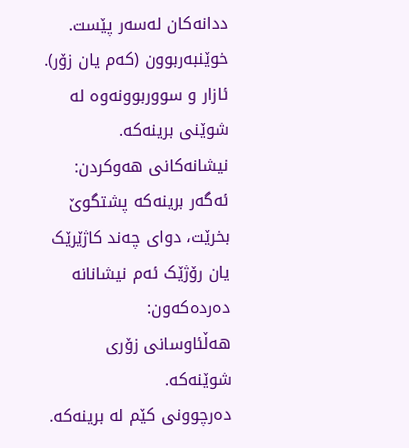ددانەکان لەسەر پێست.
خوێنبەربوون (کەم یان زۆر).
ئازار و سووربوونەوە لە شوێنی برینەکە.
نیشانەکانی هەوکردن:
ئەگەر برینەکە پشتگوێ بخرێت، دوای چەند کاژێرێک یان رۆژێک ئەم نیشانانە دەردەکەون:
هەڵئاوسانی زۆری شوێنەکە.
دەرچوونی کێم لە برینەکە.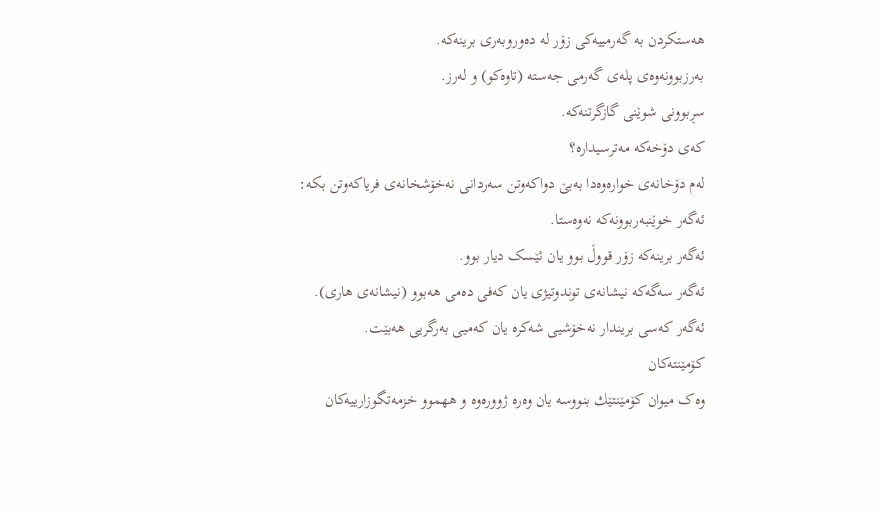هەستکردن بە گەرمییەکی زۆر لە دەوروبەری برینەکە.
بەرزبوونەوەی پلەی گەرمی جەستە (تاوەکو) و لەرز.
سڕبوونی شوێنی گازگرتنەکە.
کەی دۆخەکە مەترسیدارە؟
لەم دۆخانەی خوارەوەدا بەبێ دواکەوتن سەردانی نەخۆشخانەی فریاکەوتن بکە:
ئەگەر خوێنبەربوونەکە نەوەستا.
ئەگەر برینەکە زۆر قووڵ بوو یان ئێسک دیار بوو.
ئەگەر سەگەکە نیشانەی توندوتیژی یان کەفی دەمی هەبوو (نیشانەی هاری).
ئەگەر کەسی بریندار نەخۆشیی شەکرە یان کەمیی بەرگریی هەبێت.
کۆمێنتەکان
وەک میوان کۆمێنتێك بنووسە یان وەرە ژوورەوە و ههموو خزمەتگوزارییەکان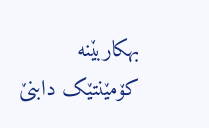بهكاربێنه
کۆمێنتێک دابنێ